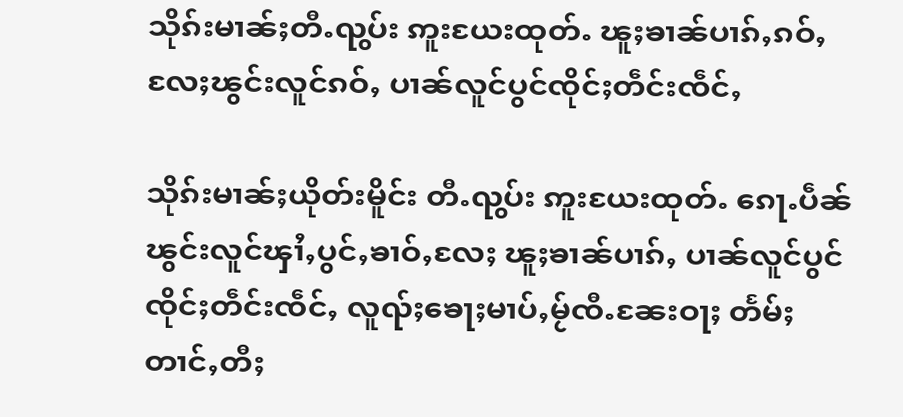သိုၵ်းမၢၼ်ႈတီႉၺွပ်း ဢူးယႄးထုတ်ႉ ၽူႈၶၢၼ်ပၢၵ်ႇၵဝ်ႇ လႄႈၽွင်းလူင်ၵဝ်ႇ ပၢၼ်လူင်ပွင်ၸိုင်ႈတဵင်းၸဵင်ႇ

သိုၵ်းမၢၼ်ႈယိုတ်းမိူင်း တီႉၺွပ်း ဢူးယႄးထုတ်ႉ ၵေႃႉပဵၼ်ၽွင်းလူင်ၾၢႆႇပွင်ႇၶၢဝ်ႇလႄႈ ၽူႈၶၢၼ်ပၢၵ်ႇ ပၢၼ်လူင်ပွင်ၸိုင်ႈတဵင်းၸဵင်ႇ လူၺ်ႈၶေႃႈမၢပ်ႇမႂ်ၸီႉၼႄးဝႃႈ တႅမ်ႈတၢင်ႇတီႈ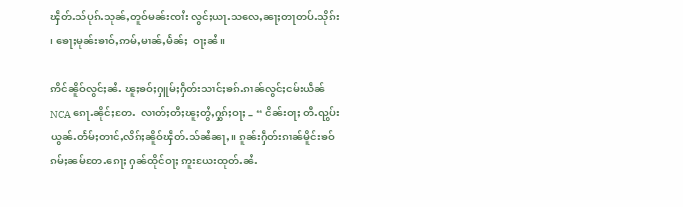ၾဵတ်ႉသ်ပုၵ်ႉသုၼ်ႇတူဝ်မၼ်းၸၢႆး လွင်ႈယႃႉသလေႇၼႃႈတႃတပ်ႉသိုၵ်း ၊ ၶေႃႈမုၼ်းၶၢဝ်ႇဢမ်ႇမၢၼ်ႇမႅၼ်ႈ  ဝႃႈၼႆ။

ဢိင်ၼိူဝ်လွင်ႈၼႆႉ ၽူႈၶဝ်ႈႁူမ်ႈႁဵတ်းသၢင်ႈၶၵ်ႉၵၢၼ်လွင်ႈငမ်းယဵၼ် NCA ၵေႃႉၼိုင်ႈတႄႉ  လၢတ်ႈတီႈၽူႈတွႆႇႁွၵ်ႈဝႃႈ – “ ငိၼ်းဝႃႈ တီႉၺွပ်းယွၼ်ႉတႅမ်ႈတၢင်ႇလိၵ်ႈၼိူဝ်ၾဵတ်ႉသ်ၼႆၼႃႇ။ ၵူၼ်းႁဵတ်းၵၢၼ်မိူင်းၶဝ် ၵမ်ႈၼမ်တႄႉၵေႃႈ ႁၼ်ထိုင်ဝႃႈ ဢူးယႄးထုတ်ႉၼႆႉ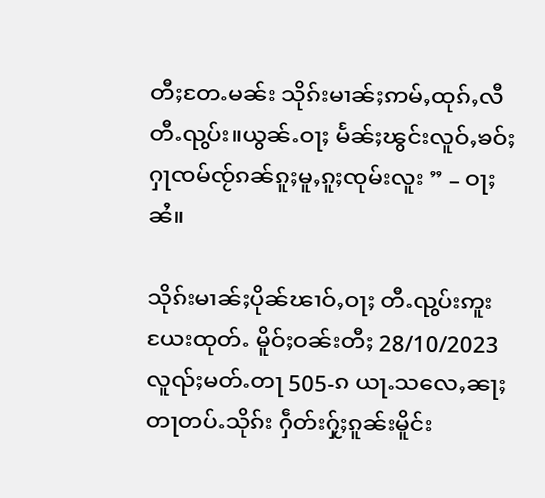တီႈတႄႉမၼ်း သိုၵ်းမၢၼ်ႈဢမ်ႇထုၵ်ႇလီတီႉၺွပ်း။ယွၼ်ႉဝႃႈ မႅၼ်ႈၽွင်းလူဝ်ႇၶဝ်ႈႁႃၸမ်ၸႂ်ၵၼ်ၵူႈမူႇၵူႈၸုမ်းလူး ” – ဝႃႈၼႆ။

သိုၵ်းမၢၼ်ႈပိုၼ်ၽၢဝ်ႇဝႃႈ တီႉၺွပ်းဢူးယႄးထုတ်ႉ မိူဝ်ႈဝၼ်းတီႈ 28/10/2023 လူၺ်ႈမတ်ႉတႃ 505-ၵ ယႃႉသလေႇၼႃႈတႃတပ်ႉသိုၵ်း ႁဵတ်းႁႂ်ႈၵူၼ်းမိူင်း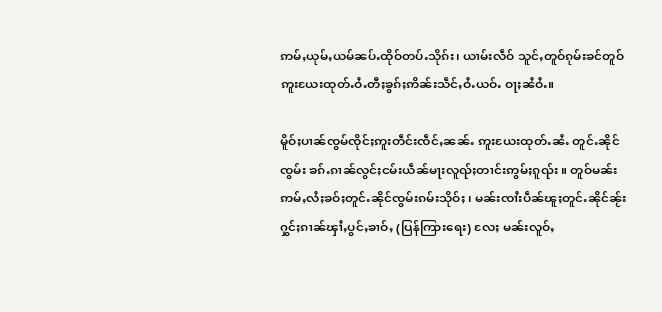ဢမ်ႇယုမ်ႇယမ်ၼပ်ႉထိုဝ်တပ်ႉသိုၵ်း၊ ယၢမ်းလဵဝ် သူင်ႇတူဝ်ၵုမ်းၶင်တူဝ်ဢူးယႄးထုတ်ႉဝႆႉတီႈၶွၵ်ႈဢိၼ်းသဵင်ႇဝႆႉယဝ်ႉ ဝႃႈၼႆဝႆႉ။

မိူဝ်ႈပၢၼ်ၸွမ်ၸိုင်ႈဢူးတဵင်းၸဵင်ႇၼၼ်ႉ ဢူးယႄးထုတ်ႉၼႆႉ တူင်ႉၼိုင်ၸွမ်း ၶၵ်ႉၵၢၼ်လွင်ႈငမ်းယဵၼ်မႃးလူၺ်ႈတၢင်းဢွမ်ႈၵူၺ်း ။ တူဝ်မၼ်းဢမ်ႇလႆႈၶဝ်ႈတူင်ႉၼိုင်ၸွမ်းၵမ်းသိုဝ်ႈ ၊ မၼ်းၸၢႆးပဵၼ်ၽူႈတူင်ႉၼိုင်ၼႂ်းႁွင်ႈၵၢၼ်ၾၢႆႇပွင်ႇၶၢဝ်ႇ (ပြန်ကြားရေး) လႄႈ မၼ်းလူဝ်ႇ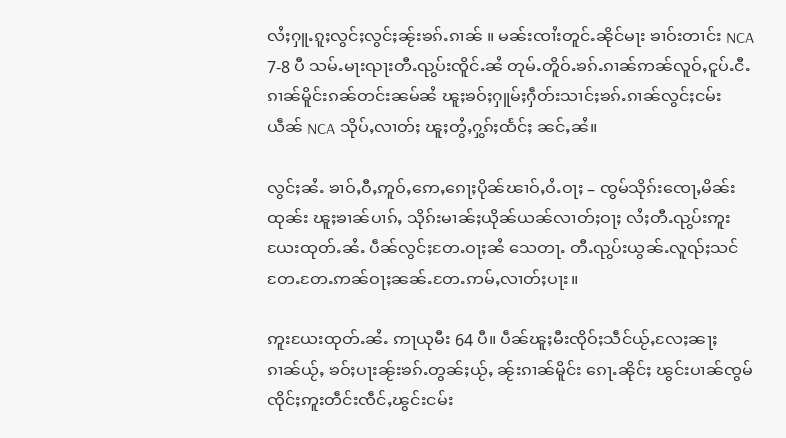လႆႈႁူႉၵူႈလွင်ႈလွင်ႈၼႂ်းၶၵ်ႉၵၢၼ် ။ မၼ်းၸၢႆးတူင်ႉၼိုင်မႃး ၶၢဝ်းတၢင်း NCA 7-8 ပီ သမ်ႉမႃးၺႃးတီႉၺွပ်းၸိူင်ႉၼႆ တုမ်ႉတိူဝ်ႉၶၵ်ႉၵၢၼ်ဢၼ်လူဝ်ႇငူပ်ႉငီႉၵၢၼ်မိူင်းၵၼ်တင်းၼမ်ၼႆ ၽူႈၶဝ်ႈႁူမ်ႈႁဵတ်းသၢင်ႈၶၵ်ႉၵၢၼ်လွင်ႈငမ်းယဵၼ် NCA သိုပ်ႇလၢတ်ႈ ၽူႈတွႆႇႁွၵ်ႈထႅင်ႈ ၼင်ႇၼႆ။

လွင်ႈၼႆႉ ၶၢဝ်ႇဝီႇဢူဝ်ႇဢေႇၵေႃႈပိုၼ်ၽၢဝ်ႇဝႆႉဝႃႈ – ၸွမ်သိုၵ်းၸေႃႇမိၼ်းထုၼ်း ၽူႈၶၢၼ်ပၢၵ်ႇ သိုၵ်းမၢၼ်ႈယိုၼ်ယၼ်လၢတ်ႈဝႃႈ လႆႈတီႉၺွပ်းဢူးယႄးထုတ်ႉၼႆႉ ပဵၼ်လွင်ႈတႄႉဝႃႈၼႆ သေတႃႉ တီႉၺွပ်းယွၼ်ႉလူၺ်ႈသင်တႄႉတႄႉဢၼ်ဝႃႈၼၼ်ႉတႄႉဢမ်ႇလၢတ်ႈပႃး။

ဢူးယႄးထုတ်ႉၼႆႉ ဢႃယုမီး 64 ပီ။ ပဵၼ်ၽူႈမီးၸိုဝ်ႈသဵင်ယႂ်ႇလႄႈၼႃႈၵၢၼ်ယႂ်ႇ ၶဝ်ႈပႃးၼႂ်းၶၵ်ႉတွၼ်ႈယႂ်ႇ ၼႂ်းၵၢၼ်မိူင်း ၵေႃႉၼိုင်ႈ ၽွင်းပၢၼ်ၸွမ်ၸိုင်ႈဢူးတဵင်းၸဵင်ႇၽွင်းငမ်း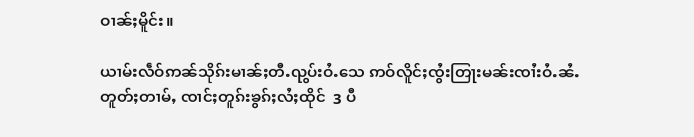ဝၢၼ်ႈမိူင်း။

ယၢမ်းလဵဝ်ဢၼ်သိုၵ်းမၢၼ်ႈတီႉၺွပ်းဝႆႉသေ ဢဝ်လိူင်ႈၸွႆးတြႃးမၼ်းၸၢႆးဝႆႉၼႆႉ တူတ်ႈတၢမ်ႇ ၸၢင်ႈတူၵ်းၶွၵ်ႈလႆႈထိုင်  3 ပီ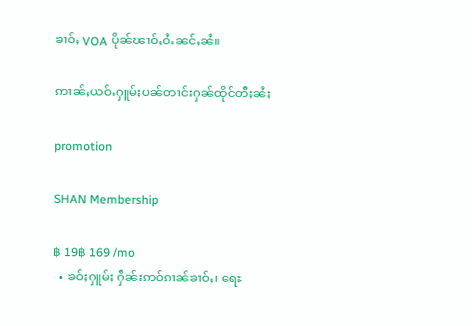ၶၢဝ်ႇ VOA ပိုၼ်ၽၢဝ်ႇဝႆႉၼင်ႇၼႆ။

ဢၢၼ်ႇယဝ်ႉႁူမ်ႈပၼ်တၢင်းႁၼ်ထိုင်တီႈၼႆႈ

promotion

SHAN Membership

฿ 19฿ 169 /mo
  • ၶဝ်ႈႁူမ်ႈ ႁဵၼ်းဢဝ်ၵၢၼ်ၶၢဝ်ႇ၊ ရေႊ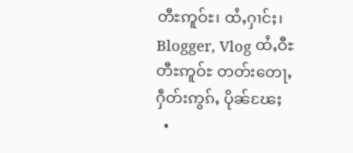တီႊဢူဝ်ႊ၊ ထႆႇႁၢင်ႈ၊ Blogger, Vlog ထႆႇဝီႊတီႊဢူဝ်ႊ တတ်းတေႃႇ ႁဵတ်းဢွၵ်ႇ ပိုၼ်ၽႄႈ
  •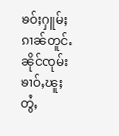ၶဝ်ႈႁူမ်ႈၵၢၼ်တူင်ႉၼိုင်ၸုမ်းၶၢဝ်ႇၽူႈတွႆႇ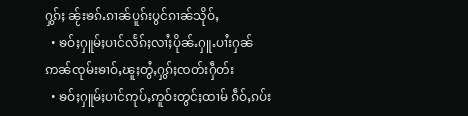ႁွၵ်ႈ ၼႂ်းၶၵ်ႉၵၢၼ်ပူၵ်းပွင်ၵၢၼ်သိုဝ်ႇ
  • ၶဝ်ႈႁူမ်ႈပၢင်လႅၵ်ႈလၢႆႈပိုၼ်ႉႁူႉပၢႆးႁၼ် ဢၼ်ၸုမ်းၶၢဝ်ႇၽူႈတွႆႇႁွၵ်ႈၸတ်းႁဵတ်း
  • ၶဝ်ႈႁူမ်ႈပၢင်ဢုပ်ႇဢူဝ်းတွင်ႈထၢမ် ၵဵဝ်ႇၵပ်း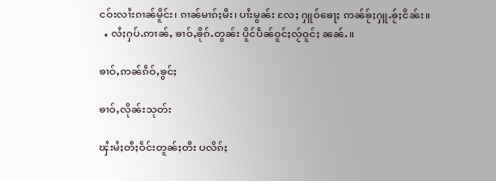ငဝ်းလၢႆးၵၢၼ်မိူင်း၊ ၵၢၼ်မၢၵ်ႈမီး၊ ပၢႆးမွၼ်း လႄႈ ႁူဝ်ၶေႃႈ ဢၼ်ၶႂ်ႈႁူႉၶႂ်ႈငိၼ်း။
  • လႆႈႁပ်ႉဢၢၼ်ႇ ၶၢဝ်ႇၶိုၵ်ႉတွၼ်း ပိူင်ပဵၼ်ဝူင်ႈလႂ်ဝူင်ႈ ၼၼ်ႉ။

ၶၢဝ်ႇဢၼ်ၵဵဝ်ႇၶွင်ႈ

ၶၢဝ်ႇလိုၼ်းသုတ်း

ၾႆးမႆႈတီႈဝဵင်းတူၼ်ႈတီး ပလိၵ်ႈ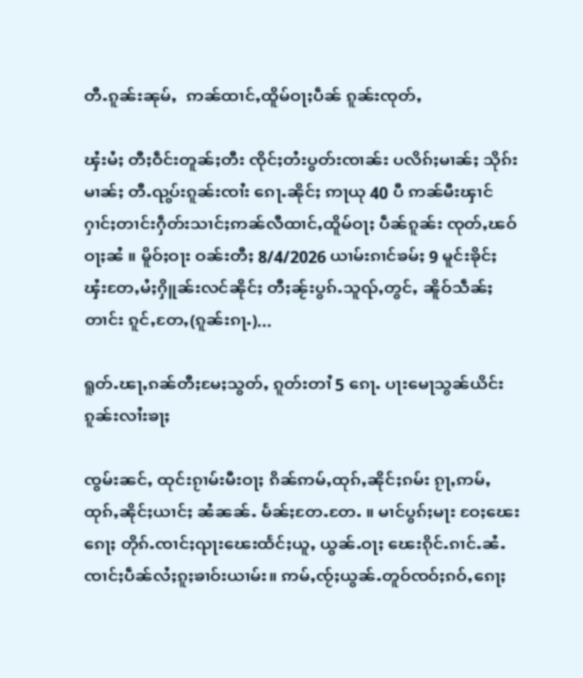တီႉၵူၼ်းၼုမ်ႇ  ဢၼ်ထၢင်ႇထိူမ်ဝႃႈပဵၼ် ၵူၼ်းၸုတ်ႇ

ၾႆးမႆႈ တီႈဝဵင်းတူၼ်ႈတီး ၸိုင်ႈတႆးပွတ်းၸၢၼ်း ပလိၵ်ႈမၢၼ်ႈ သိုၵ်းမၢၼ်ႈ တီႉၺွပ်းၵူၼ်းၸၢႆး ၵေႃႉၼိုင်ႈ ဢႃယု 40 ပီ ဢၼ်မီးၾၢင်ႁၢင်ႈတၢင်းႁဵတ်းသၢင်ႈဢၼ်လီထၢင်ႇထိူမ်ဝႃႈ ပဵၼ်ၵူၼ်း ၸုတ်ႇၽဝ်  ဝႃႈၼႆ ။ မိူဝ်ႈဝႃး ဝၼ်းတီႈ 8/4/2026 ယၢမ်းၵၢင်ၶမ်ႈ 9 မူင်းၶိုင်ႈ ၾႆးတႄႇမႆႈႁိူၼ်းလင်ၼိုင်ႈ တီႈၼႂ်းပွၵ်ႉသူၺ်ႇတွင်ႇ ၼိူဝ်သဵၼ်ႈတၢင်း ၵူင်ႇတႄႇ(ၵူၼ်းၵႃႉ)...

ရူတ်ႉၽႃႇၵၼ်တီႈမႄႈသွတ်ႇ ၵူတ်းတၢႆ 5 ၵေႃႉ ပႃးမေႃသွၼ်ယိင်းၵူၼ်းလၢႆးၶႃႈ

ၸွမ်းၼင်ႇ ထုင်းၵႂၢမ်းမီးဝႃႈ ၵိၼ်ဢမ်ႇထုၵ်ႇၼိုင်ႈၵမ်း ၵႂႃႇဢမ်ႇထုၵ်ႇၼိုင်ႈယၢင်ႈ ၼႆၼၼ်ႉ မႅၼ်ႈတႄႉတႄႉ ။ မၢင်ပွၵ်ႈမႃး ဝႄႈၽေးၵေႃႈ တိုၵ်ႉၸၢင်ႈၺႃးၽေးထႅင်ႈယူႇ ယွၼ်ႉဝႃႈ ၽေးၵိုင်ႉၵၢင်ႉၼႆႉၸၢင်ႈပဵၼ်လႆႈၵူႈၶၢဝ်းယၢမ်း။ ဢမ်ႇၸႂ်ႈယွၼ်ႉတူဝ်ၸဝ်ႈၵဝ်ႇၵေႃႈ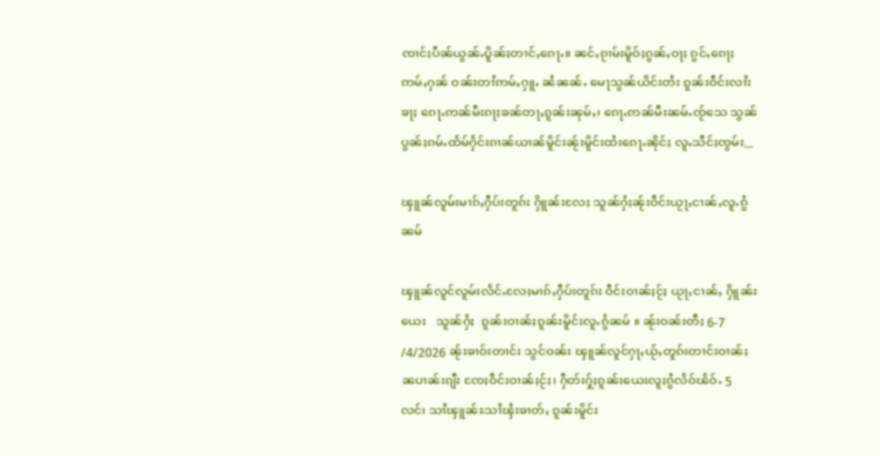ၸၢင်ႈပဵၼ်ယွၼ်ႉပိူၼ်ႈတၢင်ႇၵေႃႉ။ ၼင်ႇၵႂၢမ်းမိူဝ်ႈၵွၼ်ႇဝႃႈ ၵွင်ႇၵေႃႈဢမ်ႇႁၼ် ဝၼ်းတၢႆဢမ်ႇႁူႉ ၼႆၼၼ်ႉ မေႃသွၼ်ယိင်းတႆး ၵူၼ်းဝဵင်းလၢႆးၶႃႈ ၵေႃႉဢၼ်မီးၵႃႈၶၼ်တႃႇၵူၼ်းၼုမ်ႇ၊ ၵေႃႉဢၼ်မီးၼမ်ႉၸႂ်သေ သွၼ်ပွၼ်ႈၵမ်ႉထႅမ်ႁႅင်းၵၢၼ်ယၢၼ်မိူင်းၼႂ်းမိူင်းထႆးၵေႃႉၼိုင်ႈ လူႉသဵင်ႈၸွမ်း...

ၾူၼ်လူမ်းမၢၵ်ႇႁဵပ်းတူၵ်း ႁိူၼ်းလႄႈ သူၼ်ႁႆႈၼႂ်းဝဵင်းယႂႃႇငၢၼ်ႇလူႉၵွႆၼမ်

ၾူၼ်လူင်လူမ်းလႅင်ႉလႄႈမၢၵ်ႇႁဵပ်းတူၵ်း ဝဵင်းဝၢၼ်ႈငႂ်ႈ ယႂႃႇငၢၼ်ႇ ႁိူၼ်းယေး   သူၼ်ႁႆႈ  ၵူၼ်းဝၢၼ်ႈၵူၼ်းမိူင်းလူႉၵွႆၼမ် ။ ၼႂ်းဝၼ်းတီႈ 6-7 /4/2026 ၼႂ်းၶၢဝ်းတၢင်း သွင်ဝၼ်း ၾူၼ်လူင်ႁႃႇယႂ်ႇတူၵ်းတၢင်းဝၢၼ်ႈ ၼပၢၼ်းၵျီး ၸႄႈဝဵင်းဝၢၼ်ႈငႂ်ႈ၊ ႁဵတ်းႁႂ်ႈၵူၼ်းယေးလူႈၵွႆလႅဝ်ၽႅဝ်ႉ 5 လင်၊ သၢႆၾူၼ်ႊသၢႆၾႆးၶၢတ်ႇ ၵူၼ်းမိူင်း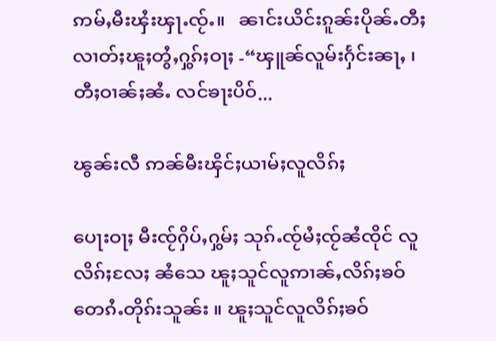ဢမ်ႇမီးၾႆးၾႃႉၸႂ်ႉ။   ၼၢင်းယိင်းၵူၼ်းပိုၼ်ႉတီႈလၢတ်ႈၽူႈတွႆႇႁွၵ်ႈဝႃႈ -“ၾူၼ်လူမ်းႁႅင်းၼႃႇ ၊ တီႈဝၢၼ်ႈၼႆႉ လင်ၶႃးပိဝ်...

ၽွၼ်းလီ ဢၼ်မီးၾိင်ႈယၢမ်ႈလူလိၵ်ႈ

ပေႃးဝႃႈ မီးၸႂ်ႁိပ်ႇႁွမ်ႈ သုၵ်ႉၸႂ်မႆႈၸႂ်ၼႆၸိုင် လူလိၵ်ႈလႄႈ ၼႆသေ ၽူႈသူင်လူဢၢၼ်ႇလိၵ်ႈၶဝ် တေၵႆႉတိုၵ်းသူၼ်း ။ ၽူႈသူင်လူလိၵ်ႈၶဝ်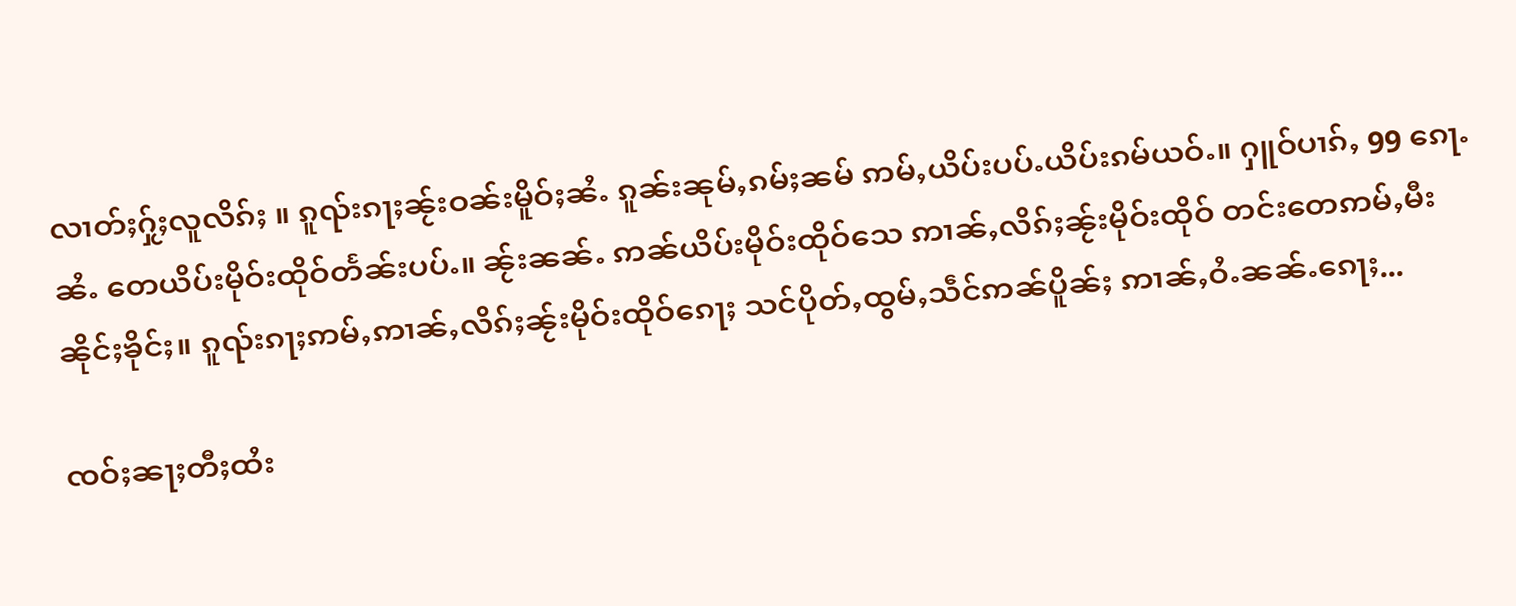လၢတ်ႈႁႂ်ႈလူလိၵ်ႈ ။ ၵူၺ်းၵႃႈၼႂ်းဝၼ်းမိူဝ်ႈၼႆႉ ၵူၼ်းၼုမ်ႇၵမ်ႈၼမ် ဢမ်ႇယိပ်းပပ်ႉယိပ်းၵမ်ယဝ်ႉ။ ႁူဝ်ပၢၵ်ႇ 99 ၵေႃႉၼႆႉ တေယိပ်းမိုဝ်းထိုဝ်တႅၼ်းပပ်ႉ။ ၼႂ်းၼၼ်ႉ ဢၼ်ယိပ်းမိုဝ်းထိုဝ်သေ ဢၢၼ်ႇလိၵ်ႈၼႂ်းမိုဝ်းထိုဝ် တင်းတေဢမ်ႇမီးၼိုင်ႈၶိုင်ႈ။ ၵူၺ်းၵႃႈဢမ်ႇဢၢၼ်ႇလိၵ်ႈၼႂ်းမိုဝ်းထိုဝ်ၵေႃႈ သင်ပိုတ်ႇထွမ်ႇသဵင်ဢၼ်ပိူၼ်ႈ ဢၢၼ်ႇဝႆႉၼၼ်ႉၵေႃႈ...

ၸဝ်ႈၼႃႈတီႈထႆး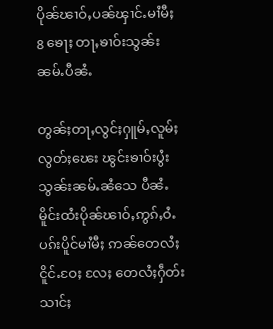ပိုၼ်ၽၢဝ်ႇပၼ်ၾၢင်ႉမၢႆမီႈ 8 ၶေႃႈ တႃႇၶၢဝ်းသွၼ်းၼမ်ႉပီၼႆႉ

တွၼ်ႈတႃႇလွင်ႈႁူမ်ႇလူမ်ႈလွတ်ႈၽေး ၽွင်းၶၢဝ်းပွႆးသွၼ်းၼမ်ႉၼႆသေ ပီၼႆႉ မိူင်းထႆးပိုၼ်ၽၢဝ်ႇဢွၵ်ႇဝႆႉ ပၵ်းပိူင်မၢႆမီႈ ဢၼ်တေလႆႈငိူင်ႉဝႄႈ လႄႈ တေလႆႈႁဵတ်းသၢင်ႈ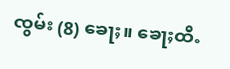ၸွမ်း (8) ၶေႃႈ။ ၶေႃႈထီႉ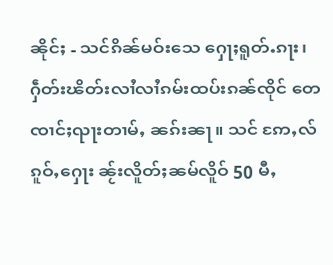ၼိုင်ႈ - သင်ၵိၼ်မဝ်းသေ ႁေႃႈရူတ်ႉၵႃး၊ ႁဵတ်းၽိတ်းလၢႆလၢႆၵမ်းထပ်းၵၼ်ၸိုင် တေၸၢင်ႈၺႃးတၢမ်ႇ ၼၵ်းၼႃ။ သင် ဢႄႇလ်ၵူဝ်ႇႁေႃး ၼႂ်းလိူတ်ႈၼမ်လိူဝ် 50 မီႇ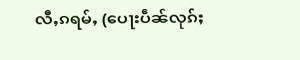လီႇၵရမ်ႇ (ပေႃးပဵၼ်လုၵ်ႈ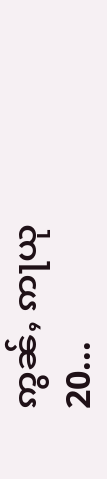ဢွၼ်ႇ ဢႃယု 20...